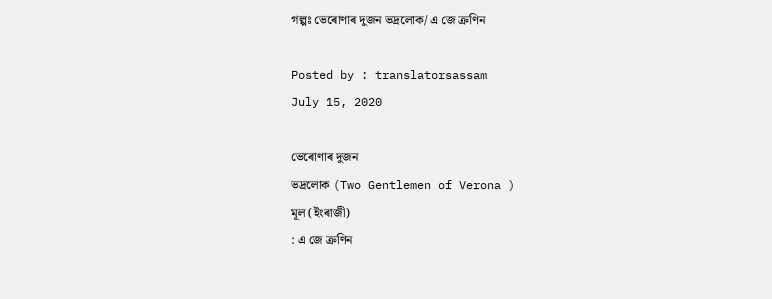গল্পঃ ভেৰোণাৰ দুজন ভদ্ৰলোক/ এ জে ক্ৰণিন

Posted by : translatorsassam
July 15, 2020

ভেৰোণাৰ দুজন
ভদ্ৰলোক (Two Gentlemen of Verona )
মূল (ইংৰাজী)
: এ জে ক্ৰণিন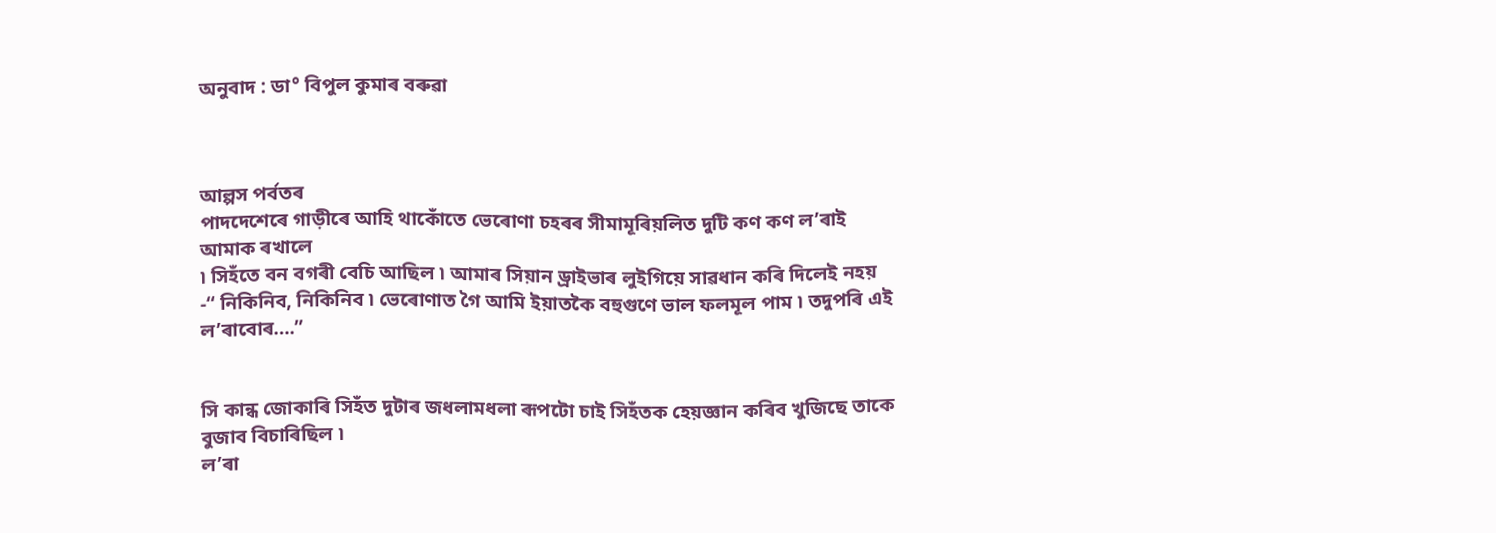অনুবাদ : ডা° বিপুল কুমাৰ বৰুৱা



আল্পস পৰ্বতৰ
পাদদেশেৰে গাড়ীৰে আহি থাকোঁতে ভেৰোণা চহৰৰ সীমামূৰিয়লিত দুটি কণ কণ ল’ৰাই আমাক ৰখালে
৷ সিহঁতে বন বগৰী বেচি আছিল ৷ আমাৰ সিয়ান ড্ৰাইভাৰ লুইগিয়ে সাৱধান কৰি দিলেই নহয়
-“ নিকিনিব, নিকিনিব ৷ ভেৰোণাত গৈ আমি ইয়াতকৈ বহুগুণে ভাল ফলমূল পাম ৷ তদুপৰি এই ল’ৰাবোৰ….”


সি কান্ধ জোকাৰি সিহঁত দুটাৰ জধলামধলা ৰূপটো চাই সিহঁতক হেয়জ্ঞান কৰিব খুজিছে তাকে
বুজাব বিচাৰিছিল ৷
ল’ৰা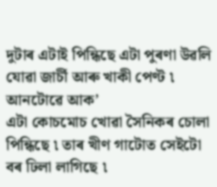দুটাৰ এটাই পিন্ধিছে এটা পুৰণা উৱলি যোৱা জাৰ্চী আৰু খাকী পেণ্ট ৷ আনটোৱে আক’
এটা কোচমোচ খোৱা সৈনিকৰ চোলা পিন্ধিছে ৷ তাৰ খীণ গাটোত সেইটো বৰ ঢিলা লাগিছে ৷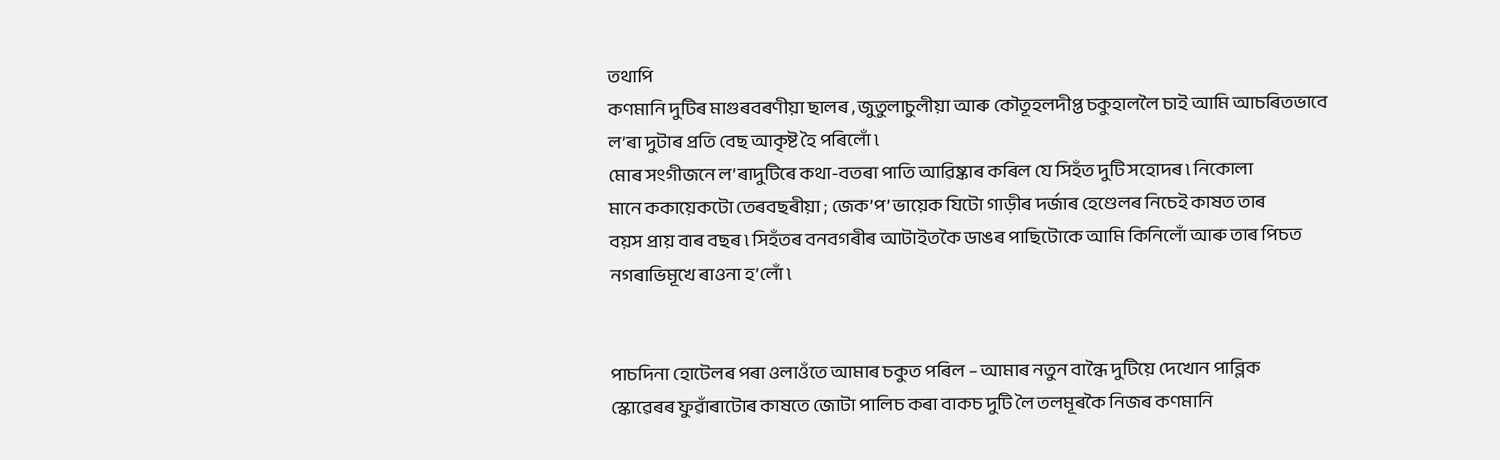তথাপি
কণমানি দুটিৰ মাগুৰবৰণীয়া ছালৰ , জুতুলাচুলীয়া আৰু কৌতূহলদীপ্ত চকুহাললৈ চাই আমি আচৰিতভাবে
ল’ৰা দুটাৰ প্ৰতি বেছ আকৃষ্ট হৈ পৰিলোঁ ৷
মোৰ সংগীজনে ল’ৰাদুটিৰে কথা-বতৰা পাতি আৱিষ্কাৰ কৰিল যে সিহঁত দুটি সহোদৰ ৷ নিকোলা
মানে ককায়েকটো তেৰবছৰীয়া ; জেক’প’ ভায়েক যিটো গাড়ীৰ দৰ্জাৰ হেণ্ডেলৰ নিচেই কাষত তাৰ
বয়স প্ৰায় বাৰ বছৰ ৷ সিহঁতৰ বনবগৰীৰ আটাইতকৈ ডাঙৰ পাছিটোকে আমি কিনিলোঁ আৰু তাৰ পিচত
নগৰাভিমূখে ৰাওনা হ’লোঁ ৷


পাচদিনা হোটেলৰ পৰা ওলাওঁতে আমাৰ চকুত পৰিল – আমাৰ নতুন বান্ধৈ দুটিয়ে দেখোন পাব্লিক
স্কোৱেৰৰ ফুৱাঁৰাটোৰ কাষতে জোটা পালিচ কৰা বাকচ দুটি লৈ তলমূৰকৈ নিজৰ কণমানি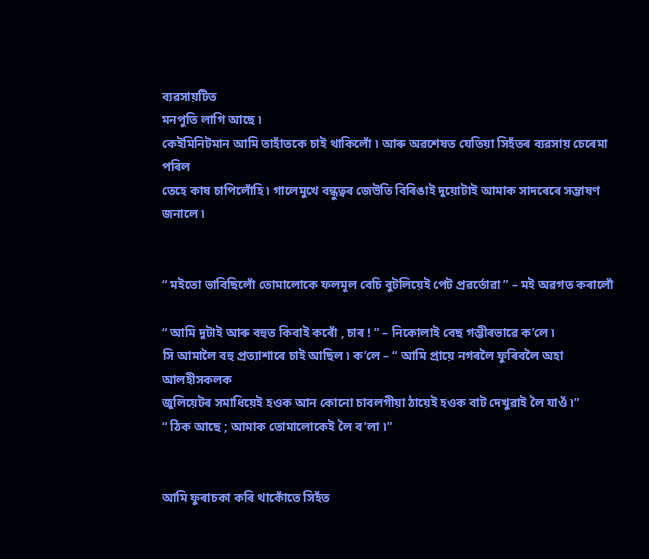ব্যৱসায়টিত
মনপুতি লাগি আছে ৷
কেইমিনিটমান আমি তাহাঁতকে চাই থাকিলোঁ ৷ আৰু অৱশেষত যেতিয়া সিহঁতৰ ব্যৱসায় চেৰেমা পৰিল
তেহে কাষ চাপিলোঁহি ৷ গালেমুখে বন্ধুত্বৰ জেউতি বিৰিঙাই দুয়োটাই আমাক সাদৰেৰে সম্ভাষণ
জনালে ৷


“ মইতো ভাবিছিলোঁ তোমালোকে ফলমূল বেচি বুটলিয়েই পেট প্ৰৱৰ্তোৱা ” – মই অৱগত কৰালোঁ

“ আমি দুটাই আৰু বহুত কিবাই কৰোঁ , চাৰ ! ” – নিকোলাই বেছ গম্ভীৰভাৱে ক’লে ৷
সি আমালৈ বহু প্ৰত্যাশাৰে চাই আছিল ৷ ক’লে – “ আমি প্ৰায়ে নগৰলৈ ফুৰিবলৈ অহা আলহীসকলক
জুলিয়েটৰ সমাধিয়েই হওক আন কোনো চাবলগীয়া ঠায়েই হওক বাট দেখুৱাই লৈ যাওঁ ৷”
“ ঠিক আছে ; আমাক তোমালোকেই লৈ ব’লা ৷”


আমি ফুৰাচকা কৰি থাকোঁতে সিহঁত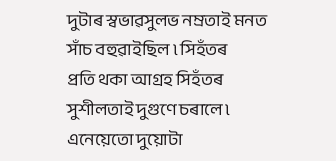দুটাৰ স্বভাৱসুলভ নম্ৰতাই মনত সাঁচ বহুৱাইছিল ৷ সিহঁতৰ
প্ৰতি থকা আগ্ৰহ সিহঁতৰ সুশীলতাই দুগুণে চৰালে ৷ এনেয়েতো দুয়োটা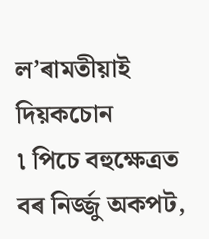ল’ৰামতীয়াই দিয়কচোন
৷ পিচে বহুক্ষেত্ৰত বৰ নিৰ্জ্জু অকপট,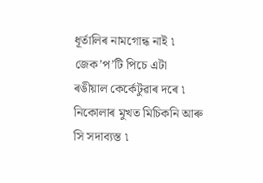ধূৰ্তালিৰ নামগোন্ধ নাই ৷ জেক’প’টি পিচে এটা
ৰঙীয়াল কেৰ্কেটুৱাৰ দৰে ৷ নিকোলাৰ মুখত মিচিকনি আৰু সি সদাব্যস্ত ৷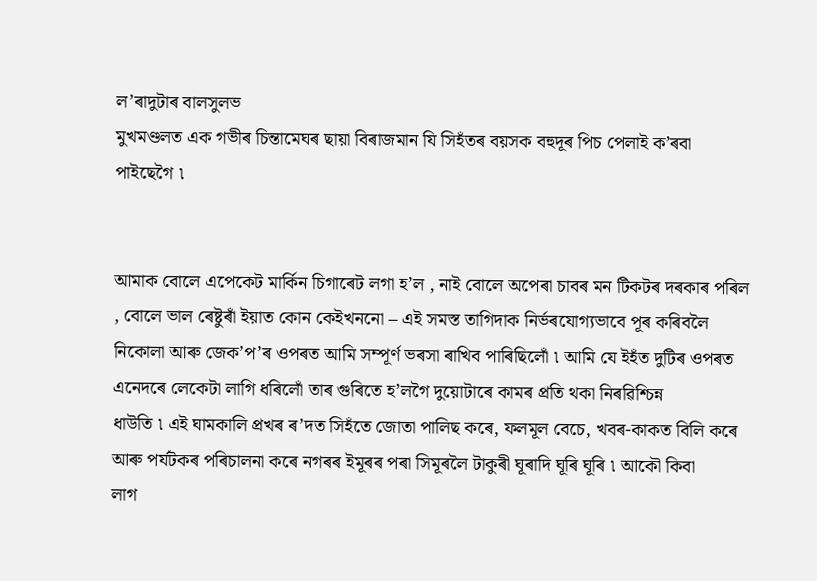ল’ৰাদুটাৰ বালসুলভ
মুখমণ্ডলত এক গভীৰ চিন্তামেঘৰ ছায়া বিৰাজমান যি সিহঁতৰ বয়সক বহুদূৰ পিচ পেলাই ক’ৰবা
পাইছেগৈ ৷


আমাক বোলে এপেকেট মাৰ্কিন চিগাৰেট লগা হ’ল , নাই বোলে অপেৰা চাবৰ মন টিকটৰ দৰকাৰ পৰিল
, বোলে ভাল ৰেষ্টুৰাঁ ইয়াত কোন কেইখননো – এই সমস্ত তাগিদাক নিৰ্ভৰযোগ্যভাবে পূৰ কৰিবলৈ
নিকোলা আৰু জেক’প’ৰ ওপৰত আমি সম্পূৰ্ণ ভৰসা ৰাখিব পাৰিছিলোঁ ৷ আমি যে ইহঁত দুটিৰ ওপৰত
এনেদৰে লেকেটা লাগি ধৰিলোঁ তাৰ গুৰিতে হ’লগৈ দুয়োটাৰে কামৰ প্ৰতি থকা নিৰৱিশ্চিন্ন
ধাউতি ৷ এই ঘামকালি প্ৰখৰ ৰ’দত সিহঁতে জোতা পালিছ কৰে, ফলমূল বেচে, খবৰ-কাকত বিলি কৰে
আৰু পৰ্যটকৰ পৰিচালনা কৰে নগৰৰ ইমূৰৰ পৰা সিমূৰলৈ টাকুৰী ঘূৰাদি ঘূৰি ঘূৰি ৷ আকৌ কিবা
লাগ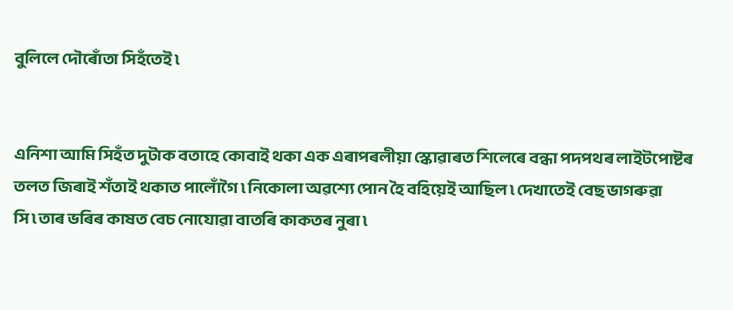বুলিলে দৌৰোঁতা সিহঁতেই ৷


এনিশা আমি সিহঁত দুটাক বতাহে কোবাই থকা এক এৰাপৰলীয়া স্কোৱাৰত শিলেৰে বন্ধা পদপথৰ লাইটপোষ্টৰ
তলত জিৰাই শঁতাই থকাত পালোঁগৈ ৷ নিকোলা অৱশ্যে পোন হৈ বহিয়েই আছিল ৷ দেখাতেই বেছ ভাগৰুৱা
সি ৷ তাৰ ভৰিৰ কাষত বেচ নোযোৱা বাতৰি কাকতৰ নুৰা ৷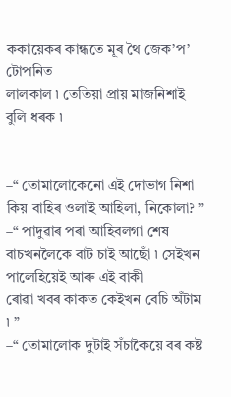ককায়েকৰ কান্ধতে মূৰ থৈ জেক’প’ টোপনিত
লালকাল ৷ তেতিয়া প্ৰায় মাজনিশাই বুলি ধৰক ৷


–“ তোমালোকেনো এই দোভাগ নিশা কিয় বাহিৰ ওলাই আহিলা, নিকোলা? ”
–“ পাদুৱাৰ পৰা আহিবলগা শেষ বাচখনলৈকে বাট চাই আছোঁ ৷ সেইখন পালেহিয়েই আৰু এই বাকী
ৰোৱা খবৰ কাকত কেইখন বেচি অঁটাম ৷ ”
–“ তোমালোক দুটাই সঁচাকৈয়ে বৰ কষ্ট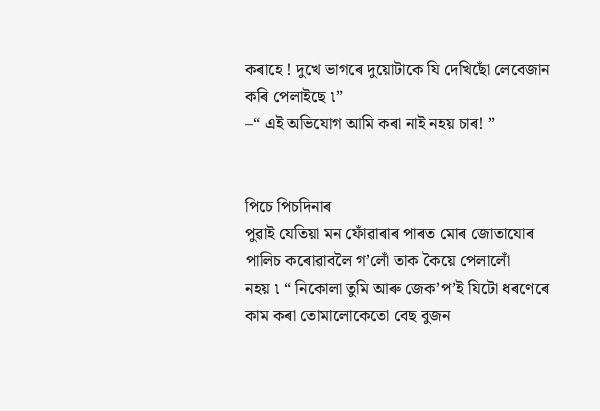কৰাহে ! দুখে ভাগৰে দুয়োটাকে যি দেখিছোঁ লেবেজান
কৰি পেলাইছে ৷”
–“ এই অভিযোগ আমি কৰা নাই নহয় চাৰ! ”


পিচে পিচদিনাৰ
পুৱাই যেতিয়া মন ফোঁৱাৰাৰ পাৰত মোৰ জোতাযোৰ পালিচ কৰোৱাবলৈ গ’লোঁ তাক কৈয়ে পেলালোঁ
নহয় ৷ “ নিকোলা তুমি আৰু জেক’প’ই যিটো ধৰণেৰে কাম কৰা তোমালোকেতো বেছ বুজন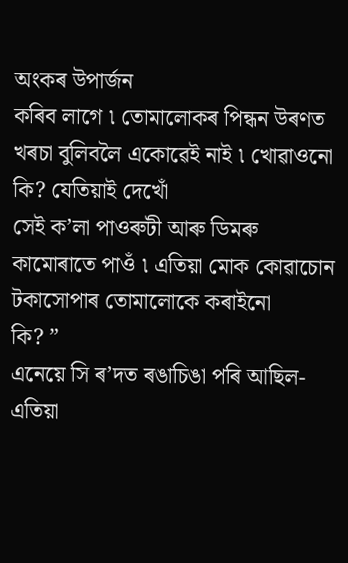অংকৰ উপাৰ্জন
কৰিব লাগে ৷ তোমালোকৰ পিন্ধন উৰণত খৰচা বুলিবলৈ একোৱেই নাই ৷ খোৱাওনো কি? যেতিয়াই দেখোঁ
সেই ক’লা পাওৰুটী আৰু ডিমৰু কামোৰাতে পাওঁ ৷ এতিয়া মোক কোৱাচোন টকাসোপাৰ তোমালোকে কৰাইনো
কি? ”
এনেয়ে সি ৰ’দত ৰঙাচিঙা পৰি আছিল- এতিয়া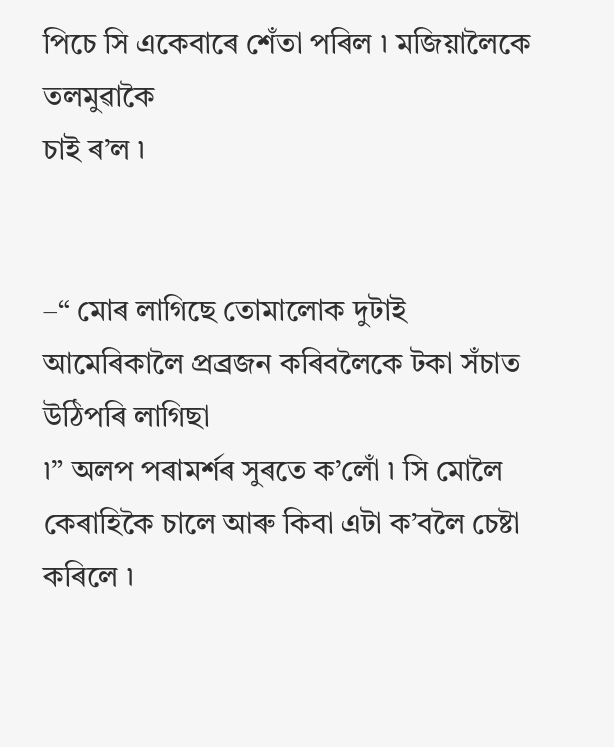পিচে সি একেবাৰে শেঁতা পৰিল ৷ মজিয়ালৈকে তলমুৱাকৈ
চাই ৰ’ল ৷


–“ মোৰ লাগিছে তোমালোক দুটাই আমেৰিকালৈ প্ৰব্ৰজন কৰিবলৈকে টকা সঁচাত উঠিপৰি লাগিছা
৷” অলপ পৰামৰ্শৰ সুৰতে ক’লোঁ ৷ সি মোলৈ কেৰাহিকৈ চালে আৰু কিবা এটা ক’বলৈ চেষ্টা
কৰিলে ৷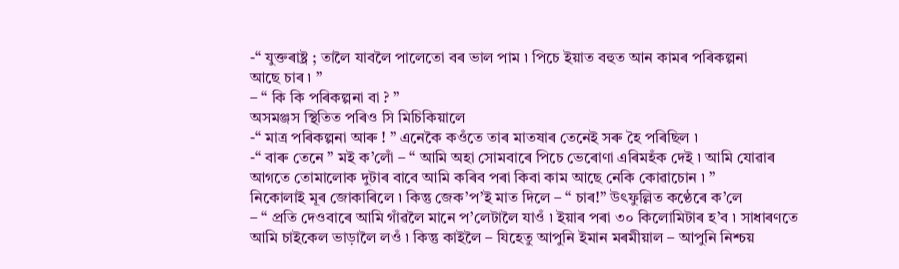-“ যুক্তৰাষ্ট্ৰ ; তালৈ যাবলৈ পালেতো বৰ ভাল পাম ৷ পিচে ইয়াত বহুত আন কামৰ পৰিকল্পনা
আছে চাৰ ৷ ”
– “ কি কি পৰিকল্পনা বা ? ”
অসমঞ্জস স্থিতিত পৰিও সি মিচিকিয়ালে
-“ মাত্ৰ পৰিকল্পনা আৰু ! ” এনেকৈ কওঁতে তাৰ মাতষাৰ তেনেই সৰু হৈ পৰিছিল ৷
-“ বাৰু তেনে ” মই ক’লোঁ – “ আমি অহা সোমবাৰে পিচে ভেৰোণা এৰিমহঁক দেই ৷ আমি যোৱাৰ
আগতে তোমালোক দুটাৰ বাবে আমি কৰিব পৰা কিবা কাম আছে নেকি কোৱাচোন ৷ ”
নিকোলাই মূৰ জোকাৰিলে ৷ কিন্তু জেক’প’ই মাত দিলে – “ চাৰ!” উৎফুল্লিত কণ্ঠেৰে ক’লে
– “ প্ৰতি দেওবাৰে আমি গাঁৱলৈ মানে প’লেটালৈ যাওঁ ৷ ইয়াৰ পৰা ৩০ কিলোমিটাৰ হ’ব ৷ সাধাৰণতে
আমি চাইকেল ভাড়ালৈ লওঁ ৷ কিন্তু কাইলৈ – যিহেতু আপুনি ইমান মৰমীয়াল – আপুনি নিশ্চয়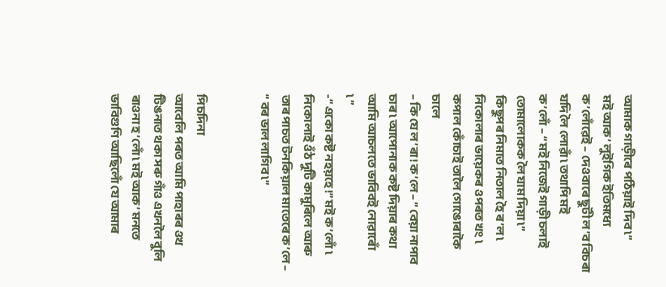আমাক গাড়ীৰে পঠিয়াই দিব ৷”
মই আক’ লুইগিক ইতিমধ্যে ক’লোঁৱেই – দেওবাৰে ছুটী ল’ব বিচৰা যদি লৈ লোৱাঁ ৷ তথাপি মই
ক’লোঁ – “ মই নিজেই গাড়ী চলাই তোমালোকক লৈ যাম দিয়া ৷”
কিছুপৰ নিমাত নিতাল হৈ ৰ’ল ৷ নিকোলাৰ ভায়েকৰ ওপৰত খং ৷ কপাল কোঁচাই তালৈ গোঙোৰাকৈ চালে
– কি যে ল’ৰা! ক’লে – “ বেয়া নাপাব চাৰ ৷ আপোনাক কষ্ট দিয়াৰ কথা আমি আচলতে ভাবিবই নোৱাৰোঁ
৷ ”
-“ একো কষ্ট নহয়হে !” মই ক’লোঁ ৷
নিকোলাই ওঁঠ দুটি কামুৰিলে আৰু তাৰ পাচত টনকিয়াল মাতেৰে ক’লে – “ বৰ ভাল লাগিব ৷”


পিচদিনা
আবেলি পৰত আমি পাহাৰৰ ওখ টিঙনাত থকা সৰু গাঁও এখনলৈ বুলি ৰাওনা হ’লোঁ ৷ মই আক’ মনতে
ভাবিগুণি আছিলোঁ যে আমাৰ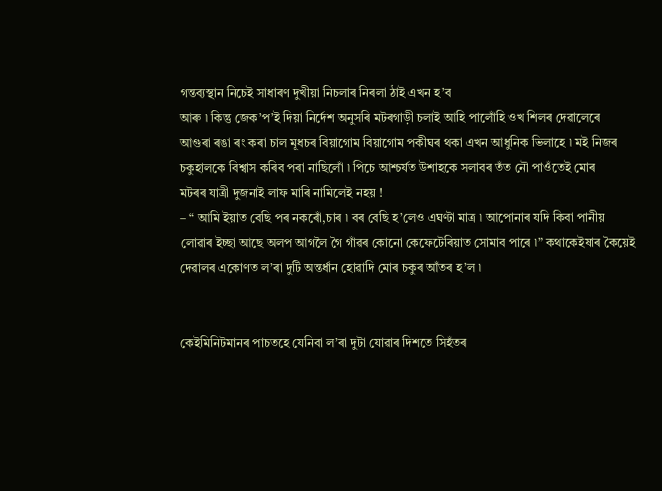গন্তব্যস্থান নিচেই সাধাৰণ দুখীয়া নিচলাৰ নিৰলা ঠাই এখন হ’ব
আৰু ৷ কিন্তু জেক’প’ই দিয়া নিৰ্দেশ অনুসৰি মটৰগাড়ী চলাই আহি পালোঁহি ওখ শিলৰ দেৱালেৰে
আগুৰা ৰঙা ৰং কৰা চাল মূধচৰ বিয়াগোম বিয়াগোম পকীঘৰ থকা এখন আধুনিক ভিলাহে ৷ মই নিজৰ
চকুহালকে বিশ্বাস কৰিব পৰা নাছিলোঁ ৷ পিচে আশ্চৰ্যত উশাহকে সলাবৰ তঁত নৌ পাওঁতেই মোৰ
মটৰৰ যাত্ৰী দুজনাই লাফ মাৰি নামিলেই নহয় !
– “ আমি ইয়াত বেছি পৰ নকৰোঁ,চাৰ ৷ বৰ বেছি হ’লেও এঘণ্টা মাত্ৰ ৷ আপোনাৰ যদি কিবা পানীয়
লোৱাৰ ইচ্ছা আছে অলপ আগলৈ গৈ গাঁৱৰ কোনো কেফেটেৰিয়াত সোমাব পাৰে ৷” কথাকেইষাৰ কৈয়েই
দেৱালৰ একোণত ল’ৰা দুটি অন্তৰ্ধান হোৱাদি মোৰ চকুৰ আঁতৰ হ’ল ৷


কেইমিনিটমানৰ পাচতহে যেনিবা ল’ৰা দুটা যোৱাৰ দিশতে সিহঁতৰ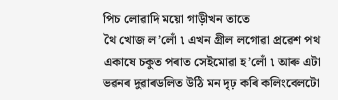পিচ লোৱাদি ময়ো গাড়ীখন তাতে
থৈ খোজ ল’লোঁ ৷ এখন গ্ৰীল লগোৱা প্ৰৱেশ পথ একাষে চকুত পৰাত সেইমোৱা হ’লোঁ ৷ আৰু এটা
ভৱনৰ দুৱাৰডলিত উঠি মন দৃঢ় কৰি কলিংবেলটো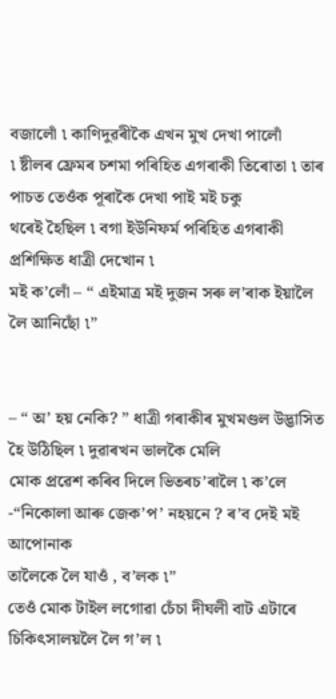বজালোঁ ৷ কাণিদুৱৰীকৈ এখন মুখ দেখা পালোঁ
৷ ষ্টীলৰ ফ্ৰেমৰ চশমা পৰিহিত এগৰাকী তিৰোতা ৷ তাৰ পাচত তেওঁক পূৰাকৈ দেখা পাই মই চকু
থৰেই হৈছিল ৷ বগা ইউনিফৰ্ম পৰিহিত এগৰাকী প্ৰশিক্ষিত ধাত্ৰী দেখোন ৷
মই ক’লোঁ – “ এইমাত্ৰ মই দুজন সৰু ল’ৰাক ইয়ালৈ লৈ আনিছোঁ ৷”


– “ অ’ হয় নেকি? ” ধাত্ৰী গৰাকীৰ মুখমণ্ডল উদ্ভাসিত হৈ উঠিছিল ৷ দুৱাৰখন ভালকৈ মেলি
মোক প্ৰৱেশ কৰিব দিলে ভিতৰচ’ৰালৈ ৷ ক’লে -“নিকোলা আৰু জেক’প’ নহয়নে ? ৰ’ব দেই মই আপোনাক
তালৈকে লৈ যাওঁ , ব’লক ৷”
তেওঁ মোক টাইল লগোৱা চেঁচা দীঘলী বাট এটাৰে চিকিৎসালয়লৈ লৈ গ’ল ৷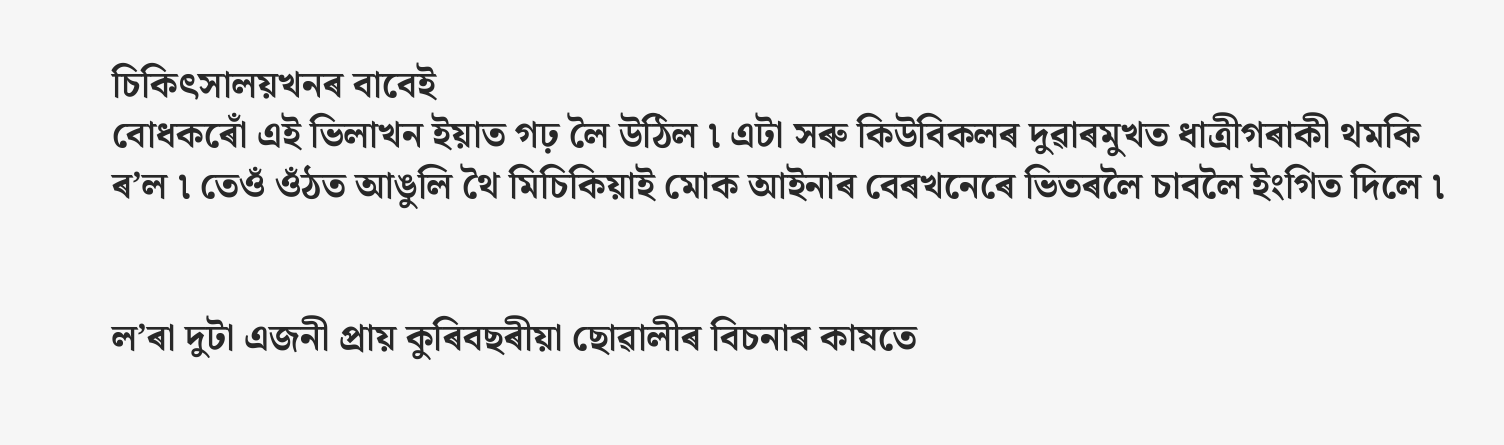চিকিৎসালয়খনৰ বাবেই
বোধকৰোঁ এই ভিলাখন ইয়াত গঢ় লৈ উঠিল ৷ এটা সৰু কিউবিকলৰ দুৱাৰমুখত ধাত্ৰীগৰাকী থমকি
ৰ’ল ৷ তেওঁ ওঁঠত আঙুলি থৈ মিচিকিয়াই মোক আইনাৰ বেৰখনেৰে ভিতৰলৈ চাবলৈ ইংগিত দিলে ৷


ল’ৰা দুটা এজনী প্ৰায় কুৰিবছৰীয়া ছোৱালীৰ বিচনাৰ কাষতে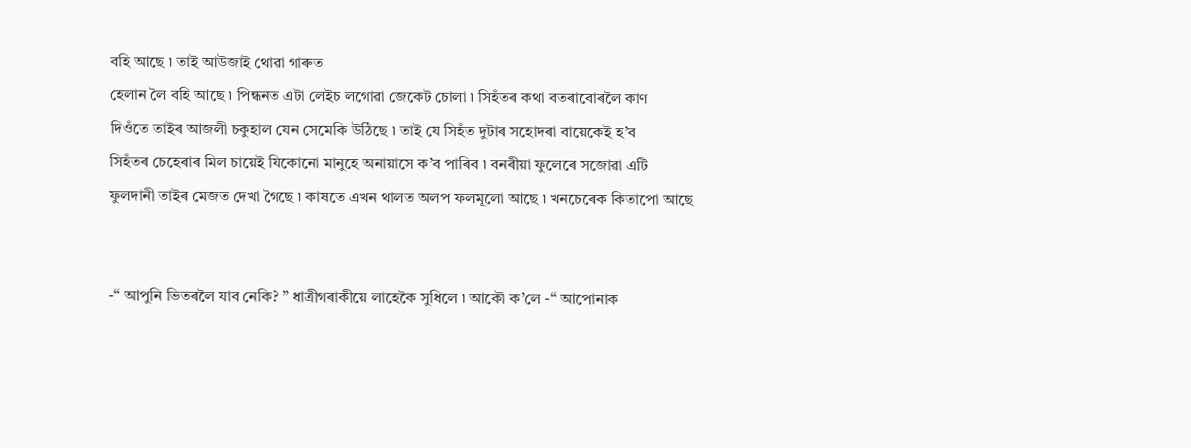বহি আছে ৷ তাই আউজাই থোৱা গাৰুত
হেলান লৈ বহি আছে ৷ পিন্ধনত এটা লেইচ লগোৱা জেকেট চোলা ৷ সিহঁতৰ কথা বতৰাবোৰলৈ কাণ
দিওঁতে তাইৰ আজলী চকুহাল যেন সেমেকি উঠিছে ৷ তাই যে সিহঁত দুটাৰ সহোদৰা বায়েকেই হ’ব
সিহঁতৰ চেহেৰাৰ মিল চায়েই যিকোনো মানুহে অনায়াসে ক’ব পাৰিব ৷ বনৰীয়া ফুলেৰে সজোৱা এটি
ফুলদানী তাইৰ মেজত দেখা গৈছে ৷ কাষতে এখন থালত অলপ ফলমূলো আছে ৷ খনচেৰেক কিতাপো আছে


-“ আপুনি ভিতৰলৈ যাব নেকি? ” ধাত্ৰীগৰাকীয়ে লাহেকৈ সুধিলে ৷ আকৌ ক’লে -“ আপোনাক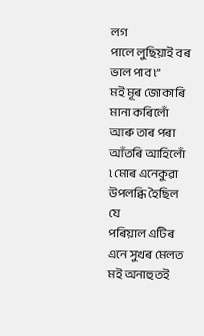লগ
পালে লুছিয়াই বৰ ভাল পাব ৷”
মই মূৰ জোকাৰি মানা কৰিলোঁ আৰু তাৰ পৰা আঁতৰি আহিলোঁ ৷ মোৰ এনেকুৱা উপলব্ধি হৈছিল যে
পৰিয়াল এটিৰ এনে সুখৰ মেলত মই অনাহুতই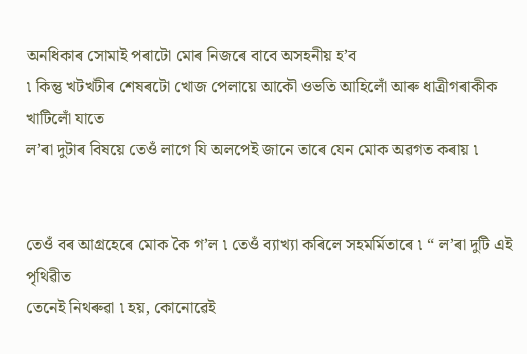অনধিকাৰ সোমাই পৰাটো মোৰ নিজৰে বাবে অসহনীয় হ’ব
৷ কিন্তু খটখটীৰ শেষৰটো খোজ পেলায়ে আকৌ ওভতি আহিলোঁ আৰু ধাত্ৰীগৰাকীক খাটিলোঁ যাতে
ল’ৰা দুটাৰ বিষয়ে তেওঁ লাগে যি অলপেই জানে তাৰে যেন মোক অৱগত কৰায় ৷


তেওঁ বৰ আগ্ৰহেৰে মোক কৈ গ’ল ৷ তেওঁ ব্যাখ্যা কৰিলে সহমৰ্মিতাৰে ৷ “ ল’ৰা দুটি এই পৃথিৱীত
তেনেই নিথৰুৱা ৷ হয়, কোনোৱেই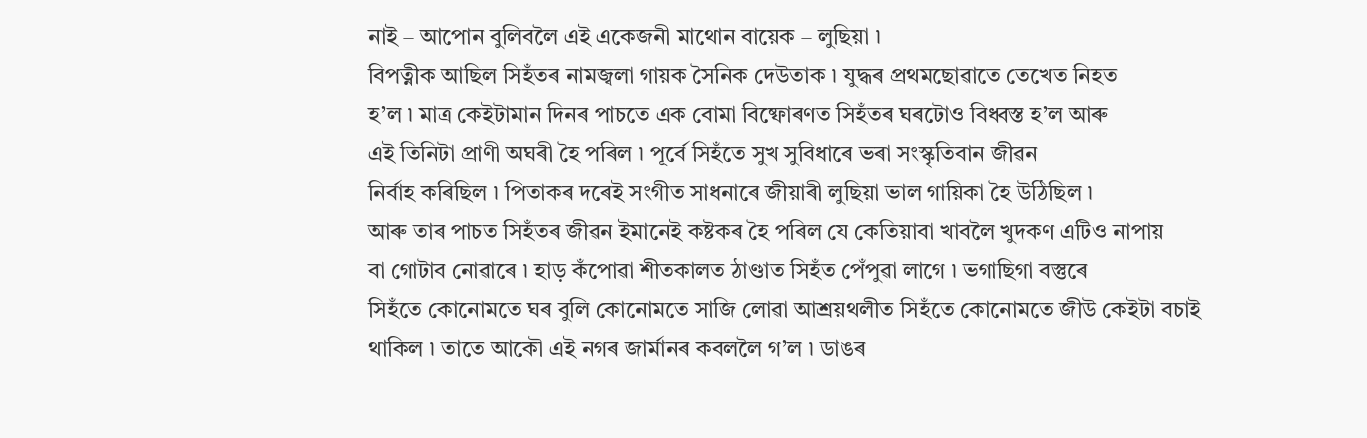নাই – আপোন বুলিবলৈ এই একেজনী মাথোন বায়েক – লুছিয়া ৷
বিপত্নীক আছিল সিহঁতৰ নামজ্বলা গায়ক সৈনিক দেউতাক ৷ যুদ্ধৰ প্ৰথমছোৱাতে তেখেত নিহত
হ’ল ৷ মাত্ৰ কেইটামান দিনৰ পাচতে এক বোমা বিষ্ফোৰণত সিহঁতৰ ঘৰটোও বিধ্বস্ত হ’ল আৰু
এই তিনিটা প্ৰাণী অঘৰী হৈ পৰিল ৷ পূৰ্বে সিহঁতে সুখ সুবিধাৰে ভৰা সংস্কৃতিবান জীৱন
নিৰ্বাহ কৰিছিল ৷ পিতাকৰ দৰেই সংগীত সাধনাৰে জীয়াৰী লুছিয়া ভাল গায়িকা হৈ উঠিছিল ৷
আৰু তাৰ পাচত সিহঁতৰ জীৱন ইমানেই কষ্টকৰ হৈ পৰিল যে কেতিয়াবা খাবলৈ খুদকণ এটিও নাপায়
বা গোটাব নোৱাৰে ৷ হাড় কঁপোৱা শীতকালত ঠাণ্ডাত সিহঁত পেঁপুৱা লাগে ৷ ভগাছিগা বস্তুৰে
সিহঁতে কোনোমতে ঘৰ বুলি কোনোমতে সাজি লোৱা আশ্ৰয়থলীত সিহঁতে কোনোমতে জীউ কেইটা বচাই
থাকিল ৷ তাতে আকৌ এই নগৰ জাৰ্মানৰ কবললৈ গ’ল ৷ ডাঙৰ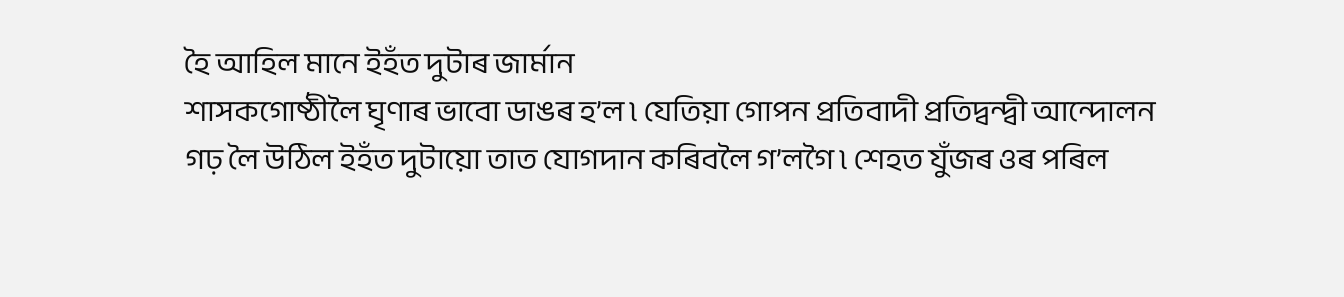হৈ আহিল মানে ইহঁত দুটাৰ জাৰ্মান
শাসকগোষ্ঠীলৈ ঘৃণাৰ ভাবো ডাঙৰ হ’ল ৷ যেতিয়া গোপন প্ৰতিবাদী প্ৰতিদ্বন্দ্বী আন্দোলন
গঢ় লৈ উঠিল ইহঁত দুটায়ো তাত যোগদান কৰিবলৈ গ’লগৈ ৷ শেহত যুঁজৰ ওৰ পৰিল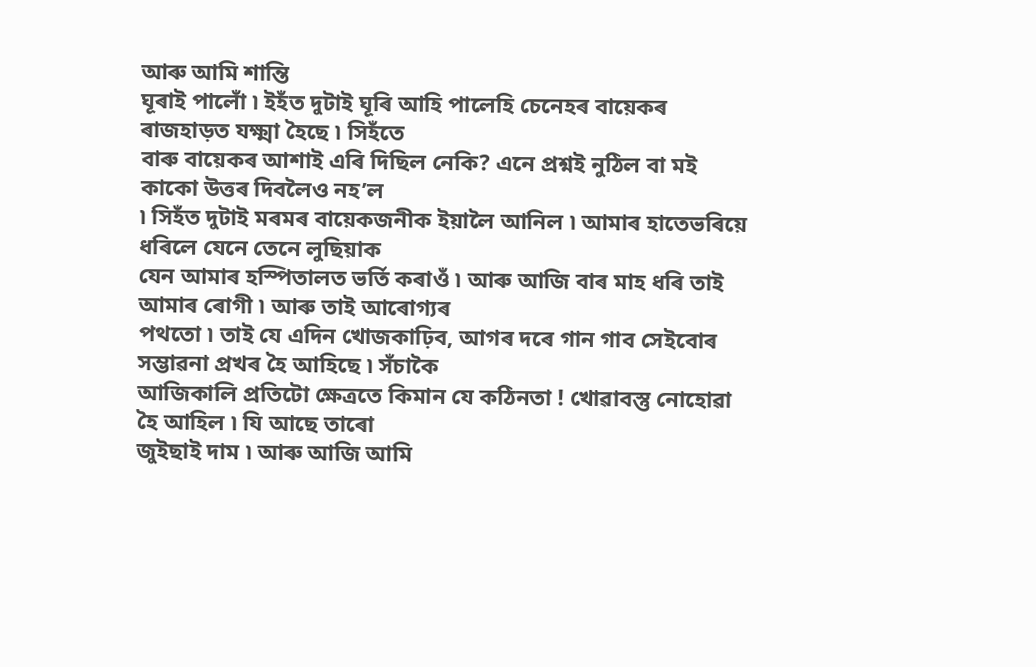আৰু আমি শান্তি
ঘূৰাই পালোঁ ৷ ইহঁত দুটাই ঘূৰি আহি পালেহি চেনেহৰ বায়েকৰ ৰাজহাড়ত যক্ষ্মা হৈছে ৷ সিহঁতে
বাৰু বায়েকৰ আশাই এৰি দিছিল নেকি? এনে প্ৰশ্নই নুঠিল বা মই কাকো উত্তৰ দিবলৈও নহ’ল
৷ সিহঁত দুটাই মৰমৰ বায়েকজনীক ইয়ালৈ আনিল ৷ আমাৰ হাতেভৰিয়ে ধৰিলে যেনে তেনে লুছিয়াক
যেন আমাৰ হস্পিতালত ভৰ্তি কৰাওঁ ৷ আৰু আজি বাৰ মাহ ধৰি তাই আমাৰ ৰোগী ৷ আৰু তাই আৰোগ্যৰ
পথতো ৷ তাই যে এদিন খোজকাঢ়িব, আগৰ দৰে গান গাব সেইবোৰ সম্ভাৱনা প্ৰখৰ হৈ আহিছে ৷ সঁচাকৈ
আজিকালি প্ৰতিটো ক্ষেত্ৰতে কিমান যে কঠিনতা ! খোৱাবস্তু নোহোৱা হৈ আহিল ৷ যি আছে তাৰো
জুইছাই দাম ৷ আৰু আজি আমি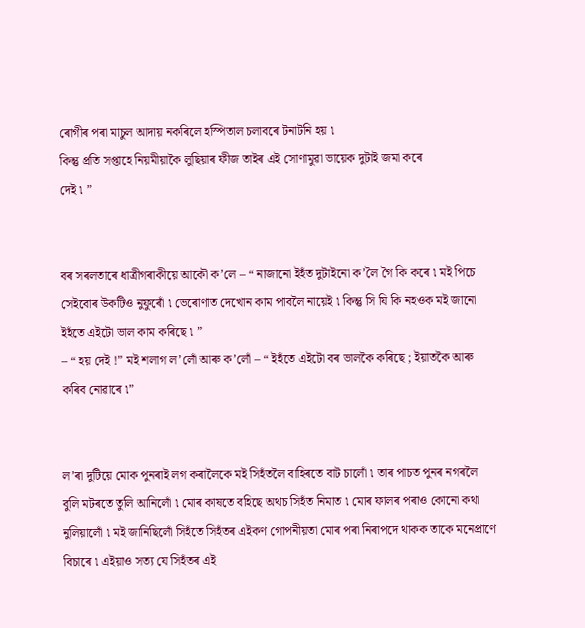ৰোগীৰ পৰা মাচুল আদায় নকৰিলে হস্পিতাল চলাবৰে টনাটনি হয় ৷
কিন্তু প্ৰতি সপ্তাহে নিয়মীয়াকৈ লুছিয়াৰ ফীজ তাইৰ এই সোণামুৱা ভায়েক দুটাই জমা কৰে
দেই ৷ ”


বৰ সৰলতাৰে ধাত্ৰীগৰাকীয়ে আকৌ ক’লে – “ নাজানো ইহঁত দুটাইনো ক’লৈ গৈ কি কৰে ৷ মই পিচে
সেইবোৰ উকটিও নুফুৰোঁ ৷ ভেৰোণাত দেখোন কাম পাবলৈ নায়েই ৷ কিন্তু সি যি কি নহওক মই জানো
ইহঁতে এইটো ভাল কাম কৰিছে ৷ ”
– “ হয় দেই !” মই শলাগ ল’লোঁ আৰু ক’লোঁ – “ ইহঁতে এইটো বৰ ভালকৈ কৰিছে ; ইয়াতকৈ আৰু
কৰিব নোৱাৰে ৷”


ল’ৰা দুটিয়ে মোক পুনৰাই লগ কৰালৈকে মই সিহঁতলৈ বাহিৰতে বাট চালোঁ ৷ তাৰ পাচত পুনৰ নগৰলৈ
বুলি মটৰতে তুলি আনিলোঁ ৷ মোৰ কাষতে বহিছে অথচ সিহঁত নিমাত ৷ মোৰ ফালৰ পৰাও কোনো কথা
নুলিয়ালোঁ ৷ মই জানিছিলোঁ সিহঁতে সিহঁতৰ এইকণ গোপনীয়তা মোৰ পৰা নিৰাপদে থাকক তাকে মনেপ্ৰাণে
বিচাৰে ৷ এইয়াও সত্য যে সিহঁতৰ এই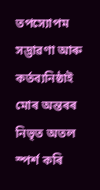তপস্যোপম সদ্ভাৱণা আৰু কৰ্তব্যনিষ্ঠাই মোৰ অন্তৰৰ
নিভৃত অতল স্পৰ্শ কৰি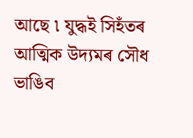আছে ৷ যুদ্ধই সিহঁতৰ আত্মিক উদ্যমৰ সৌধ ভাঙিব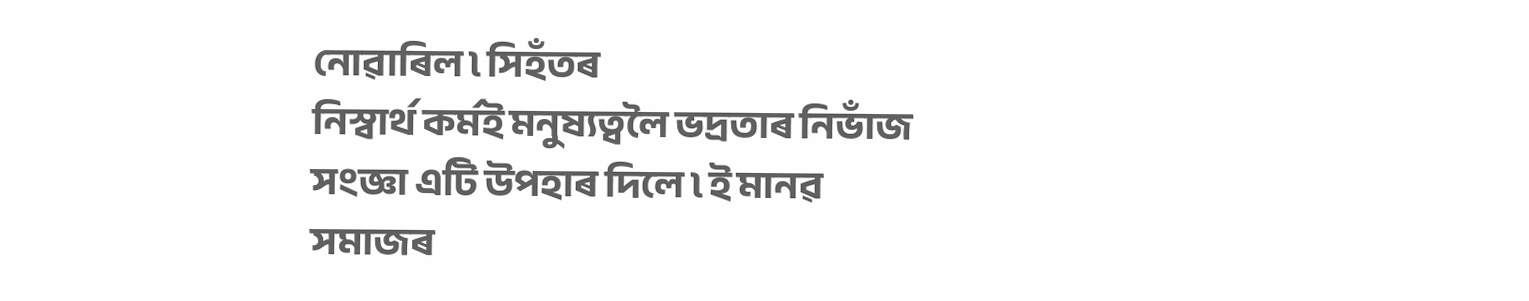নোৱাৰিল ৷ সিহঁতৰ
নিস্বাৰ্থ কৰ্মই মনুষ্যত্বলৈ ভদ্ৰতাৰ নিভাঁজ সংজ্ঞা এটি উপহাৰ দিলে ৷ ই মানৱ সমাজৰ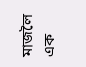মাজলৈ এক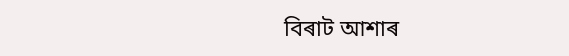বিৰাট আশাৰ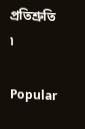প্ৰতিশ্ৰুতি ৷

Popular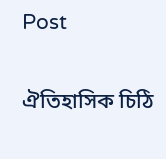Post

ঐতিহাসিক চিঠি